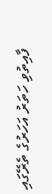ފާއިތުވި ހަތަރު އަހަރުގެ ތެރޭގައި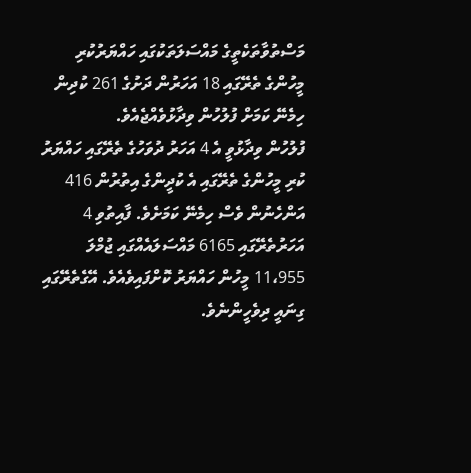މަސްތުވާތަކެތީގެ މައްސަލަތަކުގައި ހައްޔަރުކުރި މީހުންގެ ތެރޭގައި 18 އަހަރުން ދަށުގެ 261 ކުދިން ހިމެނޭ ކަމަށް ފުލުހުން ވިދާޅުވެއްޖެއެވެ.
ފުލުހުން ވިދާޅުވީ އެ 4 އަހަރު ދުވަހުގެ ތެރޭގައި ހައްޔަރު ކުރި މީހުންގެ ތެރޭގައި އެ ކުދީންގެ އިތުރުން 416 އަންހެނުން ވެސް ހިމެނޭ ކަމަށެވެ. ފާއިތުވި 4 އަހަރުތެރޭގައި 6165 މައްސަލައެއްގައި ޖުމްލަ 11،955 މީހުން ހައްޔަރު ކޮށްފައިވެއެވެ. އޭގެތެރޭގައި ގިނައީ ދިވެހީންނެވެ.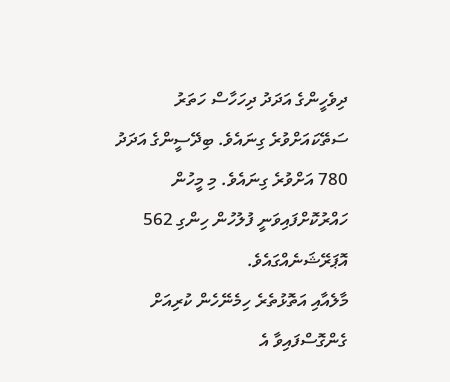ދިވެހީންގެ އަދަދު ދިހަހާސް ހަތަރު ސަތޭކައަށްވުރެ ގިނައެވެ. ބިދޭސީންގެ އަދަދު 780 އަށްވުރެ ގިނައެވެ. މި މީހުން ހައްރުކޮށްފައިވަނީ ފުލުހުން ހިންގި 562 އޮޕަރޭޝަނެއްގައެވެ.
މާލެއާއި އަތޮޅުތެރެ ހިމެނޭހެން ކުރިއަށް ގެންގޮސްފައިވާ އެ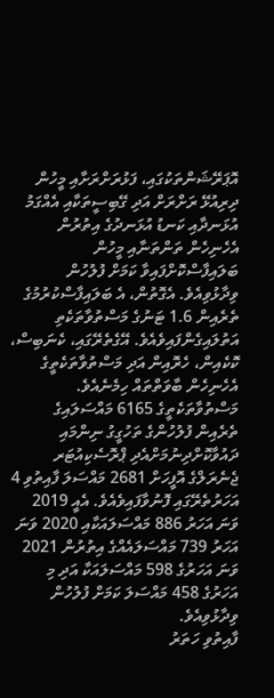އޮޕަރޭޝަންތަކުގައި، ފަޅުރަށްރަށާއި މީހުން ދިރިއުޅޭ ރަށްރަށް އަދި ގޭބިސީތަކާއި އެއްގަމު އުޅަނދާއި ކަނޑު އުޅަނދުގެ އިތުރުން އެހެނިހެން ތަންތަނާއި މީހުން ބަލައިފާސްކޮށްފައިވާ ކަމަށް ފުލުހުން ވިދާޅުވިއެވެ. އެގޮތުން، އެ ބަލައިފާސްކުރުމުގެ ތެރެއިން 1.6 ޓަނުގެ މަސްތުވާތަކެތި އަތުލައިގެންފައިވެއެވެ. އޭގެތެރޭގައި، ކެނަބިސް، ކޮކެއިން، ހެރޮއިން އަދި މަސްތުވާތަކެތީގެ އެހެނިހެން ބާވަތްތައް ހިމެނެއެވެ.
މަސްތުވާތަކެތީގެ 6165 މައްސަލައިގެ ތެރެއިން ފުލުހުންގެ ތަހުގީގު ނިންމައި ދައުވާކޮށްދިނުމަށްއެދި ޕްރޮސެކިއުޓަރ ޖެނެރަލްގެ އޮފީހަށް 2681 މައްސަލަ ފާއިތުވި 4 އަހަރުތެރޭގައި ފޮނުވާފައިވެއެވެ. އެއީ 2019 ވަނަ އަހަރު 886 މައްސަލައަކާއި 2020 ވަނަ އަހަރު 739 މައްސަލައެއްގެ އިތުރުން 2021 ވަނަ އަހަރުގެ 598 މައްސަލައަކާ އަދި މި އަހަރުގެ 458 މައްސަލަ ކަމަށް ފުލުހުން ވިދާޅުވިއެވެ.
ފާއިތުވި ހަތަރު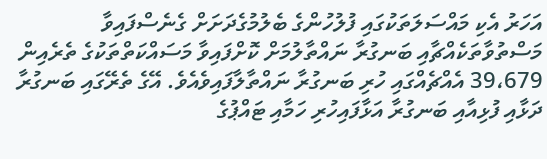އަހަރު އެކި މައްސަލަތަކުގައި ފުލުހުންގެ ބެލުމުގެދަށަށް ގެނެސްފައިވާ މަސްތުވާތަކެއްޗާއި ބަނގުރާ ނައްތާލުމަށް ކޮށްފައިވާ މަސައްކަތްތަކުގެ ތެރެއިން 39،679 އެއްޗެއްގައި ހުރި ބަނގުރާ ނައްތާލާފައިވެއެވެ. އޭގެ ތެރޭގައި ބަނގުރާ ދަޅާއި ފުޅިއާއި ބަނގުރާ އަޅާފައިހުރި ހަމާއި ޓައްޕުގެ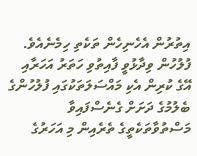އިތުރުން އެހެނިހެން ތަކެތި ހިމެނެއެވެ.
ފުލުހުން ވިދާޅުވީ ފާއިތުވި ހަތަރު އަހަރާއި އޭގެ ކުރިން އެކި މައްސަލަތަކުގައި ފުލުހުންގެ ބެލުމުގެ ދަށަށް ގެނެސްފައިވާ މަސްތުވާތަކެތީގެ ތެރެއިން މި އަހަރުގެ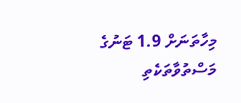މިހާތަނަށް 1.9 ޓަނުގެ މަސްތުވާތަކެތި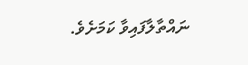ނައްތާލާފައިވާ ކަމަށެވެ.